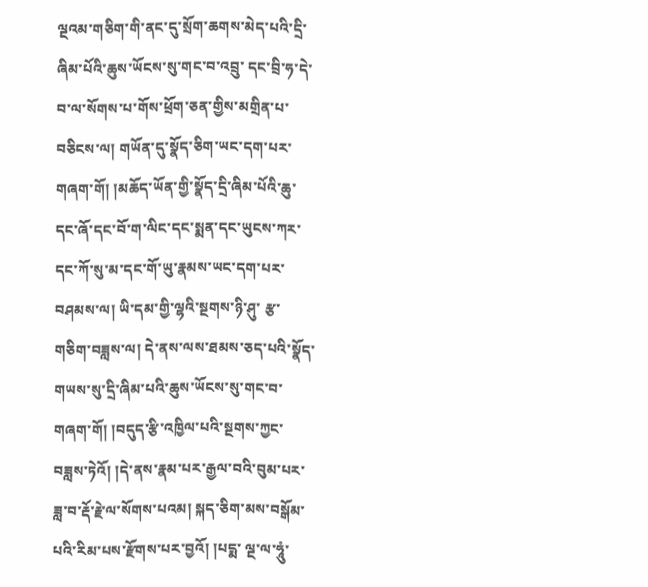ལྔའམ་གཅིག་གི་ནང་དུ་སྲོག་ཆགས་མེད་པའི་དྲི་ཞིམ་པོའི་ཆུས་ཡོངས་སུ་གང་བ་འབྲུ་ དང་བྲི་ཧ་དེ་བ་ལ་སོགས་པ་གོས་ཕྲོག་ཅན་གྱིས་མགྲིན་པ་བཅིངས་ལ། གཡོན་དུ་སྣོད་ཅིག་ཡང་དག་པར་གཞག་གོ། །མཆོད་ཡོན་གྱི་སྣོད་དྲི་ཞིམ་པོའི་ཆུ་དང་ཞོ་དང་བོ་ག་ལིང་དང་སྨན་དང་ཡུངས་ཀར་དང་ཀོ་སུ་མ་དང་གོ་ཡུ་རྣམས་ཡང་དག་པར་བཤམས་ལ། ཡི་དམ་གྱི་ལྷའི་སྔགས་ཉི་ཤུ་ རྩ་གཅིག་བཟླས་ལ། དེ་ནས་ལས་ཐམས་ཅད་པའི་སྣོད་གཡས་སུ་དྲི་ཞིམ་པའི་ཆུས་ཡོངས་སུ་གང་བ་གཞག་གོ། །བདུད་རྩི་འཁྱིལ་པའི་སྔགས་ཀྱང་བཟླས་ཏེའོ། །དེ་ནས་རྣམ་པར་རྒྱལ་བའི་བུམ་པར་ཟླ་བ་རྡོ་རྗེ་ལ་སོགས་པའམ། སྐད་ཅིག་མས་བསྒོམ་པའི་རིམ་པས་རྫོགས་པར་བྱའོ། །པདྨ་ ལྔ་ལ་ཧཱུཾ་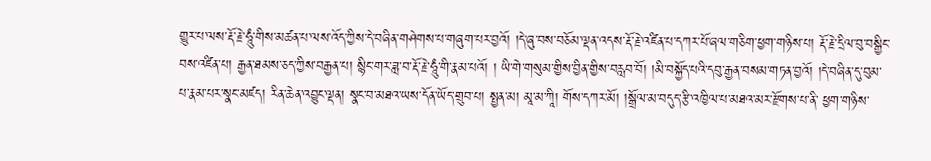གྱུར་པ་ལས་རྡོ་རྗེ་ཧཱུཾ་གིས་མཚན་པ་ལས་འོད་ཀྱིས་དེ་བཞིན་གཤེགས་པ་གཞུག་པར་བྱའོ། །དེ་ཞུ་བས་བཅོམ་ལྡན་འདས་རྡོ་རྗེ་འཛིན་པ་དཀར་པོ་ཞལ་གཅིག་ཕྱག་གཉིས་པ། རྡོ་རྗེ་དྲིལ་བུ་བསྒྱིང་བས་འཛིན་པ། རྒྱན་ཐམས་ཅད་ཀྱིས་བརྒྱན་པ། སྙིང་གར་ཟླ་བ་རྡོ་རྗེ་ཧཱུཾ་གི་རྣམ་པའོ། ། ཡི་གེ་གསུམ་གྱིས་བྱིན་གྱིས་བརླབ་བོ། །མི་བསྐྱོད་པའི་དབུ་རྒྱན་བསམ་གཏན་བྱའོ། །དེ་བཞིན་དུ་བུམ་པ་རྣམ་པར་སྣང་མཛད། རིན་ཆེན་འབྱུང་ལྡན། སྣང་བ་མཐའ་ཡས་དོན་ཡོད་གྲུབ་པ། སྤྱན་མ། མཱ་མ་ཀཱི། གོས་དཀར་མོ། །སྒྲོལ་མ་བདུད་རྩི་འཁྱིལ་པ་མཐའ་མར་རྫོགས་པ་ནི་ ཕྱག་གཉིས་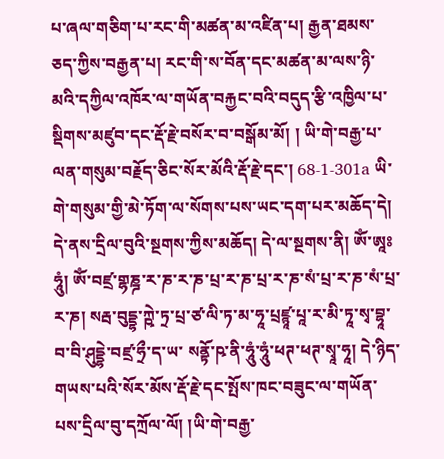པ་ཞལ་གཅིག་པ་རང་གི་མཚན་མ་འཛིན་པ། རྒྱན་ཐམས་ཅད་ཀྱིས་བརྒྱན་པ། རང་གི་ས་བོན་དང་མཚན་མ་ལས་ཉི་མའི་དཀྱིལ་འཁོར་ལ་གཡོན་བརྐྱང་བའི་བདུད་རྩི་འཁྱིལ་པ་སྡིགས་མཛུབ་དང་རྡོ་རྗེ་བསོར་བ་བསྒོམ་མོ། ། ཡི་གེ་བརྒྱ་པ་ལན་གསུམ་བརྗོད་ཅིང་སོར་མོའི་རྡོ་རྗེ་དང་། 68-1-301a ཡི་གེ་གསུམ་གྱི་མེ་ཏོག་ལ་སོགས་པས་ཡང་དག་པར་མཆོད་དེ། དེ་ནས་དྲིལ་བུའི་སྔགས་ཀྱིས་མཆོད། དེ་ལ་སྔགས་ནི། ཨོཾ་ཨཱཿཧཱུཾ། ཨོཾ་བཛྲ་གྷཎྜ་ར་ཎ་ར་ཎ་པྲ་ར་ཎ་པྲ་ར་ཎ་སཾ་པྲ་ར་ཎ་སཾ་པྲ་ར་ཎ། སརྦ་བུདྡྷ་ཀྵེ་ཏྲ་པྲ་ཙ་ལི་ཏ་མ་ཧཱ་པྲཛྙཱ་པཱ་ར་མི་ཏཱ་སྭ་བྷཱ་བ་བི་ཤུདྡྷེ་བཛྲ་ཧྲྀ་ད་ཡ་ སནྟོ་ཥ་ནི་ཧཱུཾ་ཧཱུཾ་ཕཊ་ཕཊ་སྭཱ་ཧཱ། དེ་ཉིད་གཡས་པའི་སོར་མོས་རྡོ་རྗེ་དང་སྤོས་ཁང་བཟུང་ལ་གཡོན་པས་དྲིལ་བུ་དཀྲོལ་ལོ། །ཡི་གེ་བརྒྱ་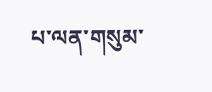པ་ལན་གསུམ་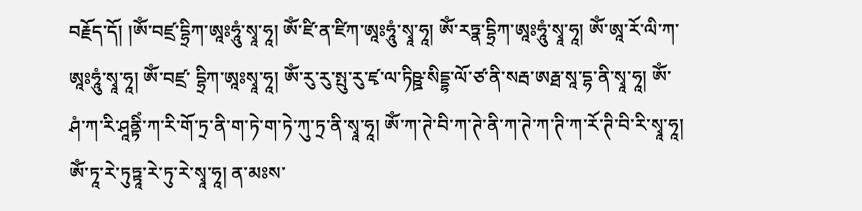བརྗོད་དོ། །ཨོཾ་བཛྲ་དྷྲིཀ་ཨཱཿཧཱུཾ་སྭཱ་ཧཱ། ཨོཾ་ཛི་ན་ཛིཀ་ཨཱཿཧཱུཾ་སྭཱ་ཧཱ། ཨོཾ་རཏྣ་དྷྲིཀ་ཨཱཿཧཱུཾ་སྭཱ་ཧཱ། ཨོཾ་ཨཱ་རོ་ལི་ཀ་ཨཱཿཧཱུཾ་སྭཱ་ཧཱ། ཨོཾ་བཛྲ་ དྷྲིཀ་ཨཱཿསྭཱ་ཧཱ། ཨོཾ་རུ་རུ་སྤུ་རུ་ཛྭ་ལ་ཏིཥྛ་སིདྡྷ་ལོ་ཙ་ནི་སརྦ་ཨརྠ་སཱ་དྷ་ནི་སྭཱ་ཧཱ། ཨོཾ་ཤཾ་ཀ་རི་ཤཱནྟིཾ་ཀ་རི་གོ་ཏྲ་ནི་ག་ཏེ་ག་ཏེ་ཀུ་ཏྲ་ནི་སྭཱ་ཧཱ། ཨོཾ་ཀ་ཊེ་བི་ཀ་ཊེ་ནི་ཀ་ཊེ་ཀ་ཊི་ཀ་རོ་ཊི་བི་རི་སྭཱ་ཧཱ། ཨོཾ་ཏཱ་རེ་ཏུཏྟཱ་རེ་ཏུ་རེ་སྭཱ་ཧཱ། ན་མཿས་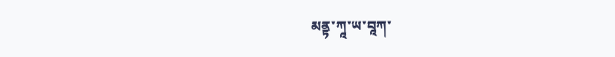མནྟ་ཀཱ་ཡ་བཱཀ་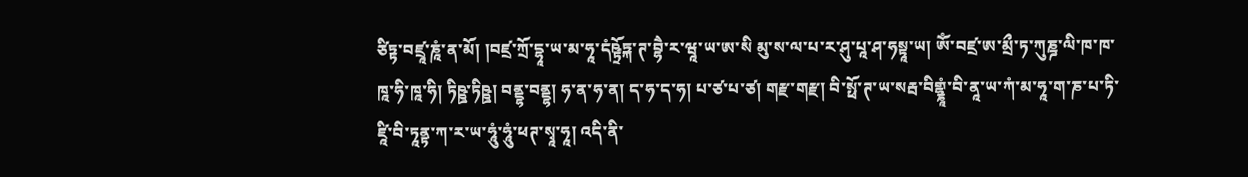ཙིཏྟ་བཛྲཱ་ཎཱཾ་ན་མོ། །བཛྲ་ཀྲོ་དྷཱ་ཡ་མ་ཧཱ་དཾཥྟྲོཏྐ་ཊ་བྷཻ་ར་ཝཱ་ཡ་ཨ་སི མུ་ས་ལ་པ་ར་ཤུ་པཱ་ཤ་ཧསྟཱ་ཡ། ཨོཾ་བཛྲ་ཨ་མྲྀ་ཏ་ཀུཎྜ་ལི་ཁ་ཁ་ཁཱ་ཧི་ཁཱ་ཧི། ཏིཥྛ་ཏིཥྛ། བནྡྷ་བནྡྷ། ཧ་ན་ཧ་ན། ད་ཧ་ད་ཧ། པ་ཙ་པ་ཙ། གརྫ་གརྫ། བི་སྥོ་ཊ་ཡ་སརྦ་བིགྷྣཱཾ་བི་ནཱ་ཡ་ཀཾ་མ་ཧཱ་ག་ཎ་པ་ཏི་ཛཱི་བི་ཏཱནྟ་ཀ་ར་ཡ་ཧཱུཾ་ཧཱུཾ་ཕཊ་སྭཱ་ཧཱ། འདི་ནི་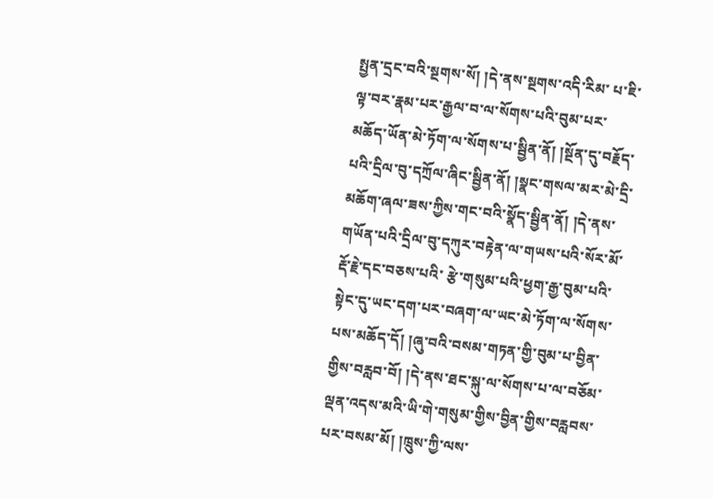སྤྱན་དྲང་བའི་སྔགས་སོ། །དེ་ནས་སྔགས་འདི་རིམ་ པ་ཇི་ལྟ་བར་རྣམ་པར་རྒྱལ་བ་ལ་སོགས་པའི་བུམ་པར་མཆོད་ཡོན་མེ་ཏོག་ལ་སོགས་པ་སྦྱིན་ནོ། །སྔོན་དུ་བརྗོད་པའི་དྲིལ་བུ་དཀྲོལ་ཞིང་སྦྱིན་ནོ། །སྣང་གསལ་མར་མེ་དྲི་མཆོག་ཞལ་ཟས་ཀྱིས་གང་བའི་སྣོད་སྦྱིན་ནོ། །དེ་ནས་གཡོན་པའི་དྲིལ་བུ་དཀུར་བརྟེན་ལ་གཡས་པའི་སོར་མོ་རྡོ་རྗེ་དང་བཅས་པའི་ རྩེ་གསུམ་པའི་ཕྱག་རྒྱ་བུམ་པའི་སྟེང་དུ་ཡང་དག་པར་བཞག་ལ་ཡང་མེ་ཏོག་ལ་སོགས་པས་མཆོད་དོ། །ཞུ་བའི་བསམ་གཏན་གྱི་བུམ་པ་བྱིན་གྱིས་བརླབ་བོ། །དེ་ནས་ཐང་སྐུ་ལ་སོགས་པ་ལ་བཅོམ་ལྡན་འདས་མའི་ཡི་གེ་གསུམ་གྱིས་བྱིན་གྱིས་བརླབས་པར་བསམ་མོ། །ཁྲུས་ཀྱི་ལས་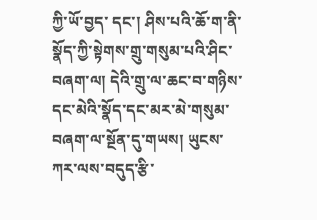ཀྱི་ཡོ་བྱད་ དང་། ཤིས་པའི་ཆོ་ག་ནི་སྣོད་ཀྱི་སྟེགས་གྲུ་གསུམ་པའི་ཤིང་བཞག་ལ། དེའི་གྲུ་ལ་ཆང་བ་གཉིས་དང་མེའི་སྣོད་དང་མར་མེ་གསུམ་བཞག་ལ་སྔོན་དུ་གཡས། ཡུངས་ཀར་ལས་བདུད་རྩི་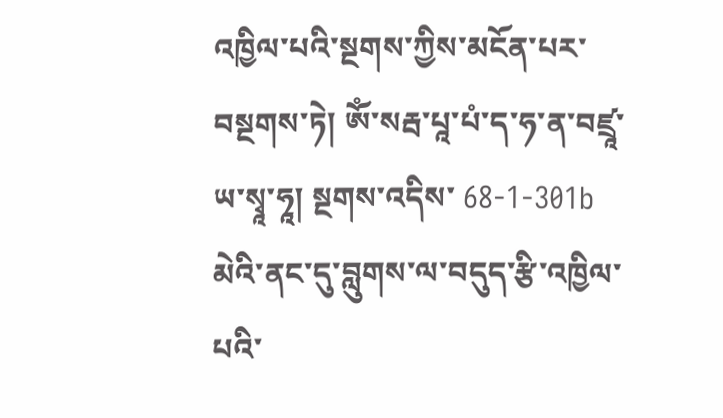འཁྱིལ་པའི་སྔགས་ཀྱིས་མངོན་པར་བསྔགས་ཏེ། ཨོཾ་སརྦ་པཱ་པཾ་ད་ཧ་ན་བཛྲཱ་ཡ་སྭཱ་ཧཱ། སྔགས་འདིས་ 68-1-301b མེའི་ནང་དུ་བླུགས་ལ་བདུད་རྩི་འཁྱིལ་པའི་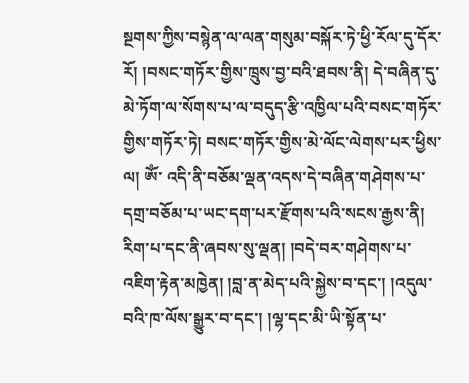སྔགས་ཀྱིས་བསྙེན་ལ་ལན་གསུམ་བསྐོར་ཏེ་ཕྱི་རོལ་དུ་དོར་རོ། །བསང་གཏོར་གྱིས་ཁྲུས་བྱ་བའི་ཐབས་ནི། དེ་བཞིན་དུ་མེ་ཏོག་ལ་སོགས་པ་ལ་བདུད་རྩི་འཁྱིལ་པའི་བསང་གཏོར་གྱིས་གཏོར་ཏེ། བསང་གཏོར་གྱིས་མེ་ལོང་ལེགས་པར་ཕྱིས་ལ། ཨོཾ་ འདི་ནི་བཅོམ་ལྡན་འདས་དེ་བཞིན་གཤེགས་པ་དགྲ་བཅོམ་པ་ཡང་དག་པར་རྫོགས་པའི་སངས་རྒྱས་ནི། རིག་པ་དང་ནི་ཞབས་སུ་ལྡན། །བདེ་བར་གཤེགས་པ་འཇིག་རྟེན་མཁྱེན། །བླ་ན་མེད་པའི་སྐྱེས་བ་དང་། །འདུལ་བའི་ཁ་ལོས་སྒྱུར་བ་དང་། །ལྷ་དང་མི་ཡི་སྟོན་པ་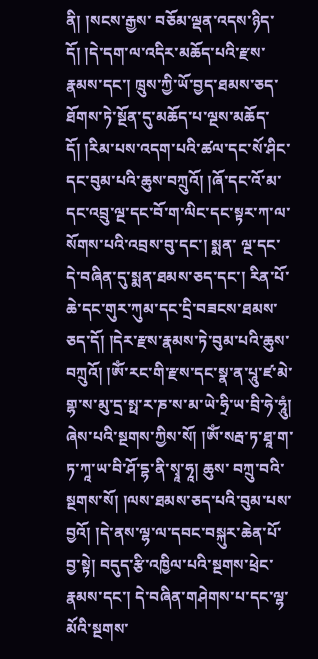ནི། །སངས་རྒྱས་ བཅོམ་ལྡན་འདས་ཉིད་དོ། །དེ་དག་ལ་འདིར་མཆོད་པའི་རྫས་རྣམས་དང་། ཁྲུས་ཀྱི་ཡོ་བྱད་ཐམས་ཅད་ཐོགས་ཏེ་སྔོན་དུ་མཆོད་པ་ལྔས་མཆོད་དོ། །རིམ་པས་འདག་པའི་ཚལ་དང་སོ་ཤིང་དང་བུམ་པའི་ཆུས་བཀྲུའོ། །ཞོ་དང་འོ་མ་དང་འབྲུ་ལྔ་དང་བོ་ག་ལིང་དང་སྟར་ཀ་ལ་སོགས་པའི་འབྲས་བུ་དང་། སྨན་ ལྔ་དང་དེ་བཞིན་དུ་སྨན་ཐམས་ཅད་དང་། རིན་པོ་ཆེ་དང་གུར་ཀུམ་དང་དྲི་བཟངས་ཐམས་ཅད་དོ། །དེར་རྫས་རྣམས་ཏེ་བུམ་པའི་ཆུས་བཀྲུའོ། །ཨོཾ་རང་གི་རྫས་དང་སྣ་ན་པཱུ་ཛ་མེ་གྷ་ས་མུ་དྲ་སྥ་ར་ཎ་ས་མ་ཡེ་ཧྲི་ཡ་བྲི་ཧེ་ཧཱུཾ། ཞེས་པའི་སྔགས་ཀྱིས་སོ། །ཨོཾ་སརྦ་ཏ་ཐཱ་ག་ཏ་ཀཱ་ཡ་བི་ཤོ་དྷ་ནི་སྭཱ་ཧཱ། ཆུས་ བཀྲུ་བའི་སྔགས་སོ། །ལས་ཐམས་ཅད་པའི་བུམ་པས་བྱའོ། །དེ་ནས་ལྷ་ལ་དབང་བསྐུར་ཆེན་པོ་བྱ་སྟེ། བདུད་རྩི་འཁྱིལ་པའི་སྔགས་ཕྲེང་རྣམས་དང་། དེ་བཞིན་གཤེགས་པ་དང་ལྷ་མོའི་སྔགས་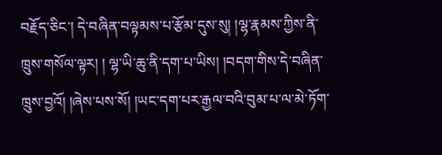བརྗོད་ཅིང་། དེ་བཞིན་བལྟམས་པ་རྩོམ་དུས་སུ། །ལྷ་རྣམས་ཀྱིས་ནི་ཁྲུས་གསོལ་ལྟར། ། ལྷ་ཡི་ཆུ་ནི་དག་པ་ཡིས། །བདག་གིས་དེ་བཞིན་ཁྲུས་བྱའོ། །ཞེས་པས་སོ། །ཡང་དག་པར་རྒྱལ་བའི་བུམ་པ་ལ་མེ་ཏོག་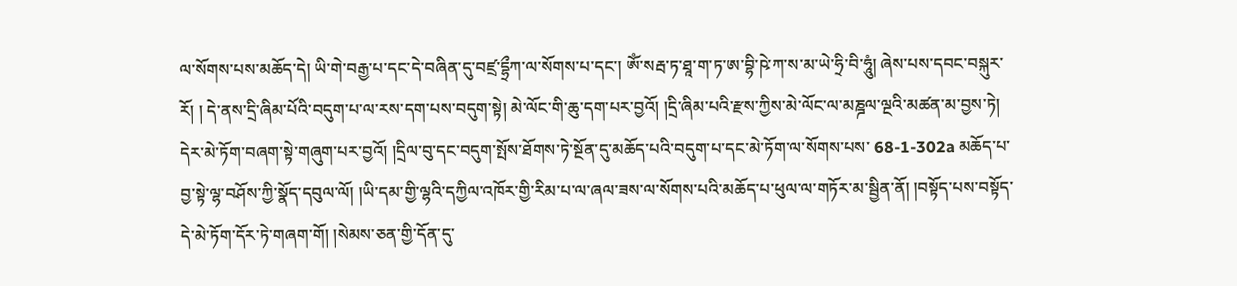ལ་སོགས་པས་མཆོད་དེ། ཡི་གེ་བརྒྱ་པ་དང་དེ་བཞིན་དུ་བཛྲ་དྷྲྀཀ་ལ་སོགས་པ་དང་། ཨོཾ་སརྦ་ཏ་ཐཱ་ག་ཏ་ཨ་བྷི་ཥེ་ཀ་ས་མ་ཡེ་ཧྲི་བི་ཧཱུཾ། ཞེས་པས་དབང་བསྐུར་རོ། ། དེ་ནས་དྲི་ཞིམ་པོའི་བདུག་པ་ལ་རས་དག་པས་བདུག་སྟེ། མེ་ལོང་གི་ཆུ་དག་པར་བྱའོ། །དྲི་ཞིམ་པའི་རྫས་ཀྱིས་མེ་ལོང་ལ་མཎྜལ་ལྔའི་མཚན་མ་བྱས་ཏེ། དེར་མེ་ཏོག་བཞག་སྟེ་གཞུག་པར་བྱའོ། །དྲིལ་བུ་དང་བདུག་སྤོས་ཐོགས་ཏེ་སྔོན་དུ་མཆོད་པའི་བདུག་པ་དང་མེ་ཏོག་ལ་སོགས་པས་ 68-1-302a མཆོད་པ་བྱ་སྟེ་ལྷ་བཤོས་ཀྱི་སྣོད་དབུལ་ལོ། །ཡི་དམ་གྱི་ལྷའི་དཀྱིལ་འཁོར་གྱི་རིམ་པ་ལ་ཞལ་ཟས་ལ་སོགས་པའི་མཆོད་པ་ཕུལ་ལ་གཏོར་མ་སྦྱིན་ནོ། །བསྟོད་པས་བསྟོད་དེ་མེ་ཏོག་དོར་ཏེ་གཞག་གོ། །སེམས་ཅན་གྱི་དོན་དུ་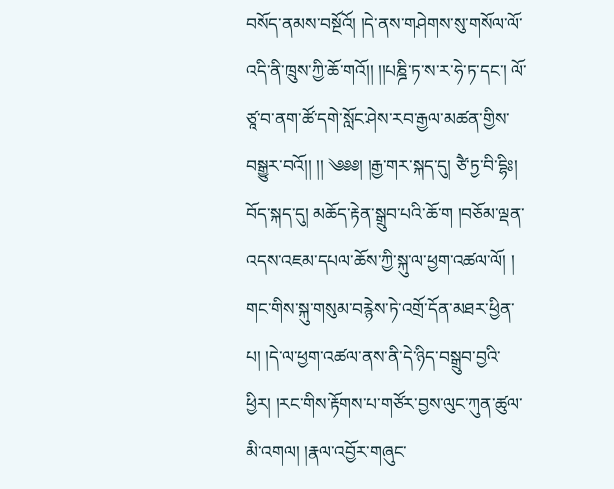བསོད་ནམས་བསྔོའོ། །དེ་ནས་གཤེགས་སུ་གསོལ་ལོ་ འདི་ནི་ཁྲུས་ཀྱི་ཆོ་གའོ།། །།པཎྜི་ཏ་ས་ར་ཧེ་ཏ་དང་། ལོ་ཙཱ་བ་ནག་ཚོ་དགེ་སློང་ཤེས་རབ་རྒྱལ་མཚན་གྱིས་བསྒྱུར་བའོ།། །། ༄༅༅། །རྒྱ་གར་སྐད་དུ། ཙཻ་ཏྱ་བི་དྷིཿ། བོད་སྐད་དུ། མཆོད་རྟེན་སྒྲུབ་པའི་ཆོ་ག །བཅོམ་ལྡན་འདས་འཇམ་དཔལ་ཆོས་ཀྱི་སྐུ་ལ་ཕྱག་འཚལ་ལོ། ། གང་གིས་སྐུ་གསུམ་བརྙེས་ཏེ་འགྲོ་དོན་མཐར་ཕྱིན་པ། །དེ་ལ་ཕྱག་འཚལ་ནས་ནི་དེ་ཉིད་བསྒྲུབ་བྱའི་ཕྱིར། །རང་གིས་རྟོགས་པ་གཙོར་བྱས་ལུང་ཀུན་ཚུལ་མི་འགལ། །རྣལ་འབྱོར་གཞུང་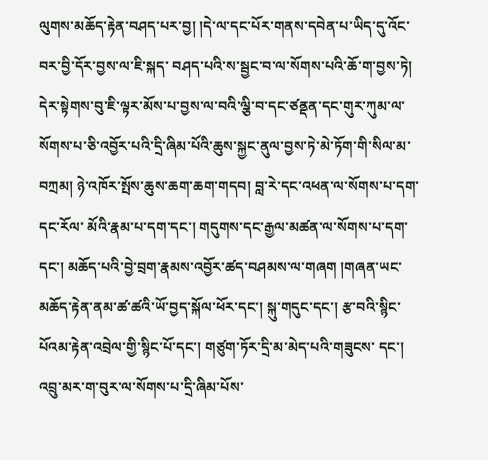ལུགས་མཆོད་རྟེན་བཤད་པར་བྱ། །དེ་ལ་དང་པོར་གནས་དབེན་པ་ཡིད་དུ་འོང་བར་བྱི་དོར་བྱས་ལ་ཇི་སྐད་ བཤད་པའི་ས་སྦྱང་བ་ལ་སོགས་པའི་ཆོ་ག་བྱས་ཏེ། དེར་སྟེགས་བུ་ཇི་ལྟར་མོས་པ་བྱས་ལ་བའི་ལྕི་བ་དང་ཙནྡན་དང་གུར་ཀུམ་ལ་སོགས་པ་ཅི་འབྱོར་པའི་དྲི་ཞིམ་པོའི་ཆུས་སྐྱང་ནུལ་བྱས་ཏེ་མེ་ཏོག་གི་སིལ་མ་བཀྲམ། ཉེ་འཁོར་སྤོས་ཆུས་ཆག་ཆག་གདབ། བླ་རེ་དང་འཕན་ལ་སོགས་པ་དག་དང་རོལ་ མོའི་རྣམ་པ་དག་དང་། གདུགས་དང་རྒྱལ་མཚན་ལ་སོགས་པ་དག་དང་། མཆོད་པའི་བྱེ་བྲག་རྣམས་འབྱོར་ཚད་བཤམས་ལ་གཞག །གཞན་ཡང་མཆོད་རྟེན་ནམ་ཚ་ཚའི་ཡོ་བྱད་སྐོལ་ཕོར་དང་། སྐུ་གདུང་དང་། རྩ་བའི་སྙིང་པོའམ་རྟེན་འབྲེལ་གྱི་སྙིང་པོ་དང་། གཙུག་ཏོར་དྲི་མ་མེད་པའི་གཟུངས་ དང་། འབྲུ་མར་ག་བུར་ལ་སོགས་པ་དྲི་ཞིམ་པོས་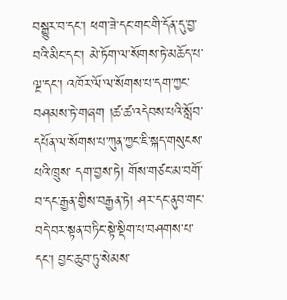བསྒྱུར་བ་དང་། ཕག་ཟེ་དང་གང་གི་དོན་དུ་བྱ་བའི་མིང་དང་། མེ་ཏོག་ལ་སོགས་ཏེ་མཆོད་པ་ལྔ་དང་། འཁོར་ལོ་ལ་སོགས་པ་དག་ཀྱང་བཤམས་ཏེ་གཞག །ཚ་ཚ་འདེབས་པའི་སློབ་དཔོན་ལ་སོགས་པ་ཀུན་ཀྱང་ཇི་སྐད་གསུངས་པའི་ཁྲུས་ དག་བྱས་ཏེ། གོས་གཙང་མ་བགོ་བ་དང་རྒྱན་གྱིས་བརྒྱན་ཏེ། ཤར་དང་ནུབ་གང་བདེ་བར་སྟན་བཏིང་སྟེ་སྡིག་པ་བཤགས་པ་དང་། བྱང་ཆུབ་ཏུ་སེམས་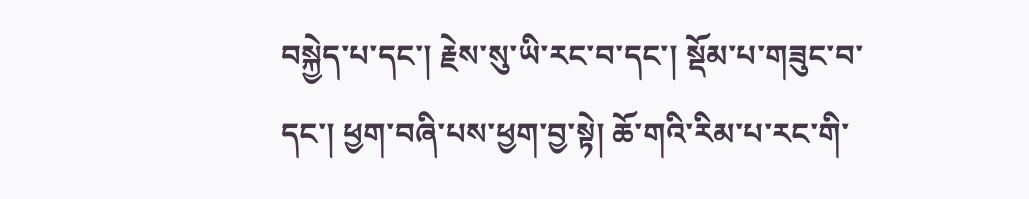བསྐྱེད་པ་དང་། རྗེས་སུ་ཡི་རང་བ་དང་། སྡོམ་པ་གཟུང་བ་དང་། ཕྱག་བཞི་པས་ཕྱག་བྱ་སྟེ། ཆོ་གའི་རིམ་པ་རང་གི་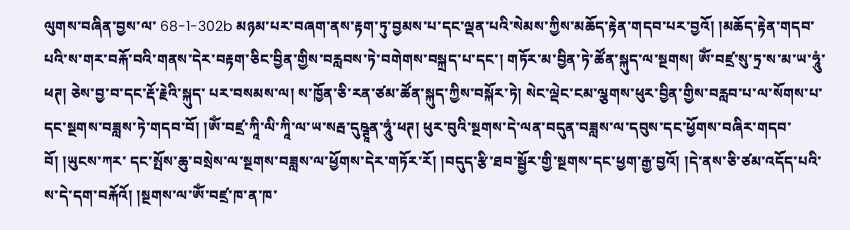ལུགས་བཞིན་བྱས་ལ་ 68-1-302b མཉམ་པར་བཞག་ནས་རྟག་ཏུ་བྱམས་པ་དང་ལྡན་པའི་སེམས་ཀྱིས་མཆོད་རྟེན་གདབ་པར་བྱའོ། །མཆོད་རྟེན་གདབ་པའི་ས་གར་བརྐོ་བའི་གནས་དེར་བརྟག་ཅིང་བྱིན་གྱིས་བརླབས་ཏེ་བགེགས་བསྐྲད་པ་དང་། གཏོར་མ་བྱིན་ཏེ་ཚོན་སྐུད་ལ་སྔགས། ཨོཾ་བཛྲ་སུ་ཏྲ་ས་མ་ཡ་ཧཱུཾ་ཕཊ། ཅེས་བྱ་བ་དང་རྡོ་རྗེའི་སྐུད་ པར་བསམས་ལ། ས་ཁྱོན་ཅི་རན་ཙམ་ཚོན་སྐུད་ཀྱིས་བསྐོར་ཏེ། སེང་ལྡེང་ངམ་ལྕགས་ཕུར་བྱིན་གྱིས་བརླབ་པ་ལ་སོགས་པ་དང་སྔགས་བཟླས་ཏེ་གདབ་བོ། །ཨོཾ་བཛྲ་ཀཱི་ལི་ཀཱི་ལ་ཡ་སརྦ་དུཥྚཱན་ཧཱུཾ་ཕཊ། ཕུར་བུའི་སྔགས་དེ་ལན་བདུན་བཟླས་ལ་དབུས་དང་ཕྱོགས་བཞིར་གདབ་བོ། །ཡུངས་ཀར་ དང་སྤོས་ཆུ་བསྲེས་ལ་སྔགས་བཟླས་ལ་ཕྱོགས་དེར་གཏོར་རོ། །བདུད་རྩི་ཐབ་སྦྱོར་གྱི་སྔགས་དང་ཕྱག་རྒྱ་བྱའོ། །དེ་ནས་ཅི་ཙམ་འདོད་པའི་ས་དེ་དག་བརྐོའོ། །སྔགས་ལ་ཨོཾ་བཛྲ་ཁ་ན་ཁ་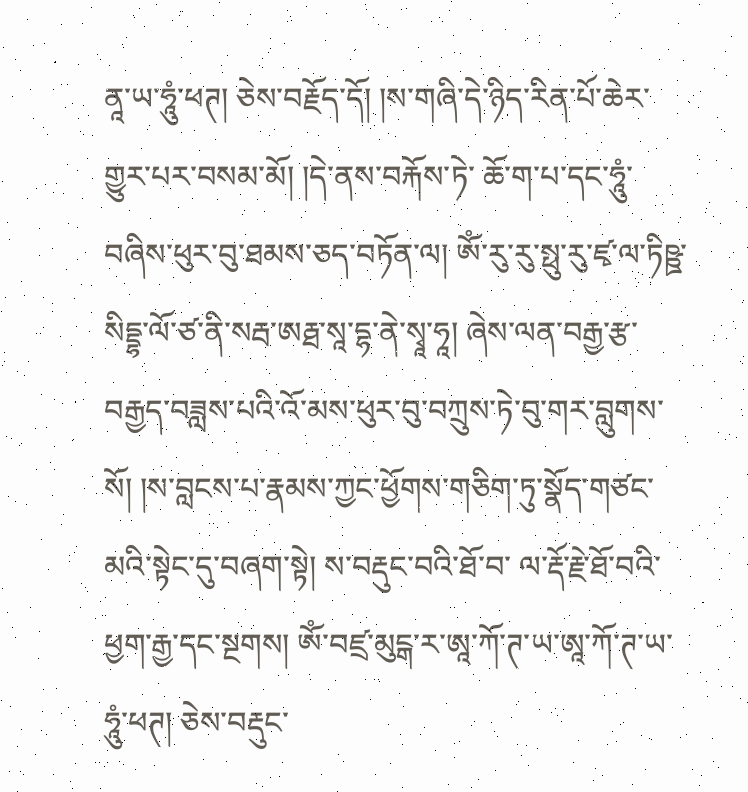ནཱ་ཡ་ཧཱུཾ་ཕཊ། ཅེས་བརྗོད་དོ། །ས་གཞི་དེ་ཉིད་རིན་པོ་ཆེར་གྱུར་པར་བསམ་མོ། །དེ་ནས་བརྐོས་ཏེ་ ཆོ་ག་པ་དང་ཧཱུཾ་བཞིས་ཕུར་བུ་ཐམས་ཅད་བཏོན་ལ། ཨོཾ་རུ་རུ་སྥུ་རུ་ཛྭ་ལ་ཏིཥྛ་སིདྡྷ་ལོ་ཙ་ནི་སརྦ་ཨརྠ་སཱ་དྷ་ནེ་སྭཱ་ཧཱ། ཞེས་ལན་བརྒྱ་རྩ་བརྒྱད་བཟླས་པའི་འོ་མས་ཕུར་བུ་བཀྲུས་ཏེ་བུ་གར་བླུགས་སོ། །ས་བླངས་པ་རྣམས་ཀྱང་ཕྱོགས་གཅིག་ཏུ་སྣོད་གཙང་མའི་སྟེང་དུ་བཞག་སྟེ། ས་བརྡུང་བའི་ཐོ་བ་ ལ་རྡོ་རྗེ་ཐོ་བའི་ཕྱག་རྒྱ་དང་སྔགས། ཨོཾ་བཛྲ་མུངྒ་ར་ཨཱ་ཀོ་ཊ་ཡ་ཨཱ་ཀོ་ཊ་ཡ་ཧཱུཾ་ཕཊ། ཅེས་བརྡུང་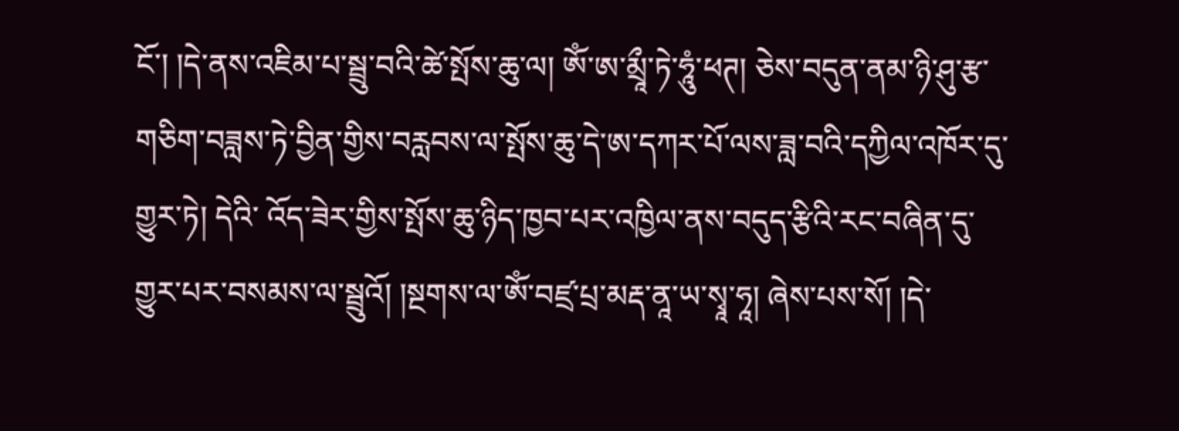ངོ་། །དེ་ནས་འཇིམ་པ་སྦྲུ་བའི་ཚེ་སྤོས་ཆུ་ལ། ཨོཾ་ཨ་མྲཱྀ་ཏེ་ཧཱུཾ་ཕཊ། ཅེས་བདུན་ནམ་ཉི་ཤུ་རྩ་གཅིག་བཟླས་ཏེ་བྱིན་གྱིས་བརླབས་ལ་སྤོས་ཆུ་དེ་ཨ་དཀར་པོ་ལས་ཟླ་བའི་དཀྱིལ་འཁོར་དུ་གྱུར་ཏེ། དེའི་ འོད་ཟེར་གྱིས་སྤོས་ཆུ་ཉིད་ཁྱབ་པར་འཁྱིལ་ནས་བདུད་རྩིའི་རང་བཞིན་དུ་གྱུར་པར་བསམས་ལ་སྦྲུའོ། །སྔགས་ལ་ཨོཾ་བཛྲ་པྲ་མརྡ་ནཱ་ཡ་སྭཱ་ཧཱ། ཞེས་པས་སོ། །དེ་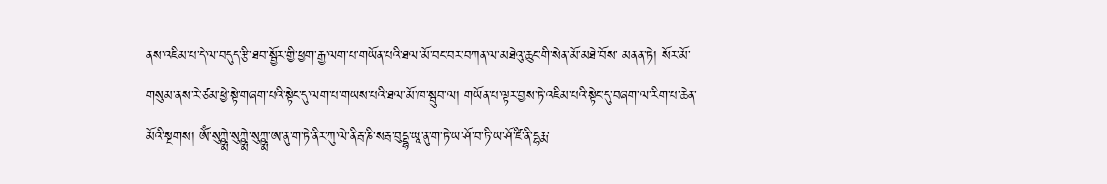ནས་འཇིམ་པ་དེ་ལ་བདུད་རྩི་ཐབ་སྦྱོར་གྱི་ཕྱག་རྒྱ་ལག་པ་གཡོན་པའི་ཐལ་མོ་བང་བར་བཀན་ལ་མཐེའུ་ཆུང་གི་སེན་མོ་མཐེ་བོས་ མནན་ཏེ། སོར་མོ་གསུམ་ནས་རེ་ཙམ་ཕྱེ་སྟེ་གཞག་པའི་སྟེང་དུ་ལག་པ་གཡས་པའི་ཐལ་མོ་ཁ་སྦུབ་ལ། གཡོན་པ་ལྟར་བྱས་ཏེ་འཇིམ་པའི་སྟེང་དུ་བཞག་ལ་རིག་པ་ཆེན་མོའི་སྔགས། ཨོཾ་སུཀྵྨེ་སུཀྵྨེ་སུཀྵྨ་ཨ་ནུ་ག་ཏེ་ནིར་ཀུ་ལེ་ནིརྦ་ཎི་སརྦ་བུདྡྷ་ཡཱ་ནུ་ག་ཏེ་ཡ་ཤོ་བ་ཏི་ཡ་ཤོ་ཛི་ནི་དྷརྨ་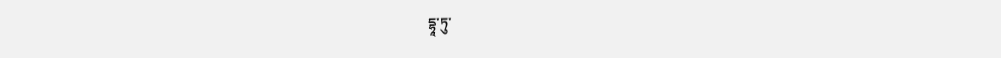དྷཱ་ཏུ་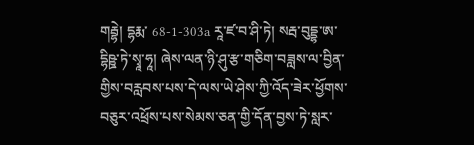གརྦྷེ། དྷརྨ་ 68-1-303a རཱ་ཛ་བ་ཤི་ཏེ། སརྦ་བུདྡྷ་ཨ་དྷིཥྛ་ཏེ་སྭཱ་ཧཱ། ཞེས་ལན་ཉི་ཤུ་རྩ་གཅིག་བཟླས་ལ་བྱིན་གྱིས་བརླབས་པས་དེ་ལས་ཡེ་ཤེས་ཀྱི་འོད་ཟེར་ཕྱོགས་བཅུར་འཕྲོས་པས་སེམས་ཅན་གྱི་དོན་བྱས་ཏེ་སླར་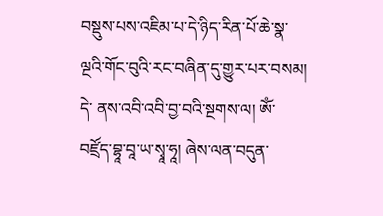བསྡུས་པས་འཇིམ་པ་དེ་ཉིད་རིན་པོ་ཆེ་སྣ་ལྔའི་གོང་བུའི་རང་བཞིན་དུ་གྱུར་པར་བསམ། དེ་ ནས་འབི་འབི་བྱ་བའི་སྔགས་ལ། ཨོཾ་བཛྲོད་བྷཱ་བཱ་ཡ་སྭཱ་ཧཱ། ཞེས་ལན་བདུན་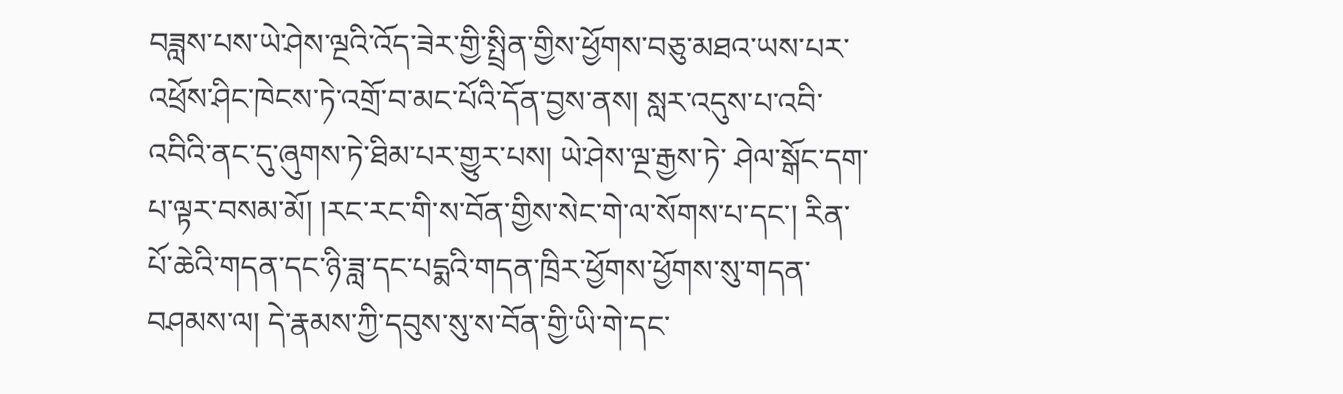བཟླས་པས་ཡེ་ཤེས་ལྔའི་འོད་ཟེར་གྱི་སྤྲིན་གྱིས་ཕྱོགས་བཅུ་མཐའ་ཡས་པར་འཕྲོས་ཤིང་ཁེངས་ཏེ་འགྲོ་བ་མང་པོའི་དོན་བྱས་ནས། སླར་འདུས་པ་འབི་འབིའི་ནང་དུ་ཞུགས་ཏེ་ཐིམ་པར་གྱུར་པས། ཡེ་ཤེས་ལྔ་རྒྱས་ཏེ་ ཤེལ་སྒོང་དག་པ་ལྟར་བསམ་མོ། །རང་རང་གི་ས་བོན་གྱིས་སེང་གེ་ལ་སོགས་པ་དང་། རིན་པོ་ཆེའི་གདན་དང་ཉི་ཟླ་དང་པདྨའི་གདན་ཁྲིར་ཕྱོགས་ཕྱོགས་སུ་གདན་བཤམས་ལ། དེ་རྣམས་ཀྱི་དབུས་སུ་ས་བོན་གྱི་ཡི་གེ་དང་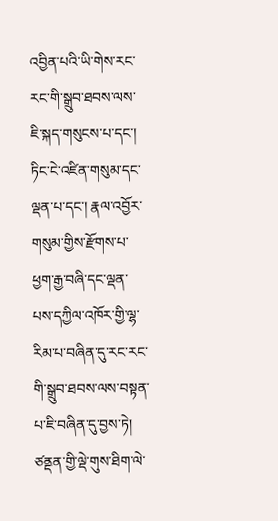འབྱིན་པའི་ཡི་གེས་རང་རང་གི་སྒྲུབ་ཐབས་ལས་ཇི་སྐད་གསུངས་པ་དང་། ཏིང་ངེ་འཛིན་གསུམ་དང་ལྡན་པ་དང་། རྣལ་འབྱོར་གསུམ་གྱིས་རྫོགས་པ་ཕྱག་རྒྱ་བཞི་དང་ལྡན་པས་དཀྱིལ་འཁོར་གྱི་ལྷ་རིམ་པ་བཞིན་དུ་རང་རང་གི་སྒྲུབ་ཐབས་ལས་བསྟན་པ་ཇི་བཞིན་དུ་བྱས་ཏེ། ཙནྡན་གྱི་ལྡེ་གུས་ཐིག་ལེ་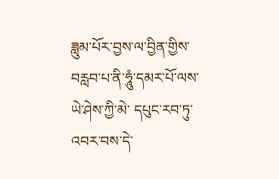ཟླུམ་པོར་བྱས་ལ་བྱིན་གྱིས་བརླབ་པ་ནི་ཧཱུཾ་དམར་པོ་ལས་ཡེ་ཤེས་ཀྱི་མེ་ དཔུང་རབ་ཏུ་འབར་བས་དེ་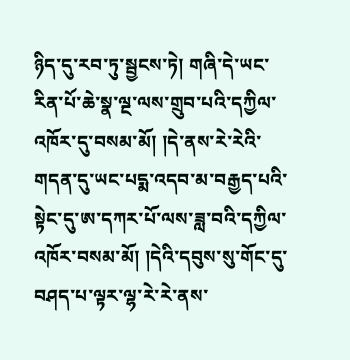ཉིད་དུ་རབ་ཏུ་སྦྱངས་ཏེ། གཞི་དེ་ཡང་རིན་པོ་ཆེ་སྣ་ལྔ་ལས་གྲུབ་པའི་དཀྱིལ་འཁོར་དུ་བསམ་མོ། །དེ་ནས་རེ་རེའི་གདན་དུ་ཡང་པདྨ་འདབ་མ་བརྒྱད་པའི་སྟེང་དུ་ཨ་དཀར་པོ་ལས་ཟླ་བའི་དཀྱིལ་འཁོར་བསམ་མོ། །དེའི་དབུས་སུ་གོང་དུ་བཤད་པ་ལྟར་ལྷ་རེ་རེ་ནས་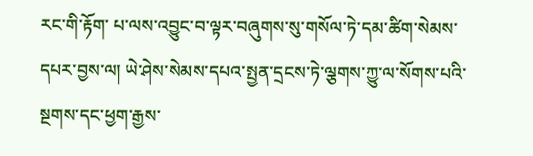རང་གི་རྟོག་ པ་ལས་འབྱུང་བ་ལྟར་བཞུགས་སུ་གསོལ་ཏེ་དམ་ཚིག་སེམས་དཔར་བྱས་ལ། ཡེ་ཤེས་སེམས་དཔའ་སྤྱན་དྲངས་ཏེ་ལྕགས་ཀྱུ་ལ་སོགས་པའི་སྔགས་དང་ཕྱག་རྒྱས་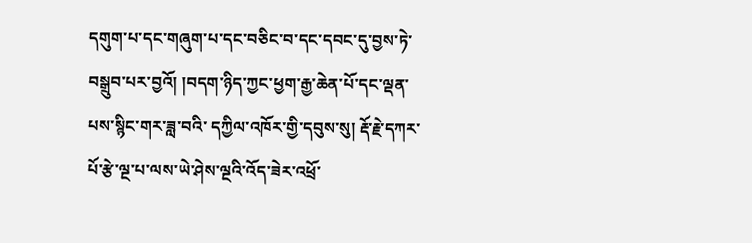དགུག་པ་དང་གཞུག་པ་དང་བཅིང་བ་དང་དབང་དུ་བྱས་ཏེ་བསྒྲུབ་པར་བྱའོ། །བདག་ཉིད་ཀྱང་ཕྱག་རྒྱ་ཆེན་པོ་དང་ལྡན་པས་སྙིང་གར་ཟླ་བའི་ དཀྱིལ་འཁོར་གྱི་དབུས་སུ། རྡོ་རྗེ་དཀར་པོ་རྩེ་ལྔ་པ་ལས་ཡེ་ཤེས་ལྔའི་འོད་ཟེར་འཕྲོ་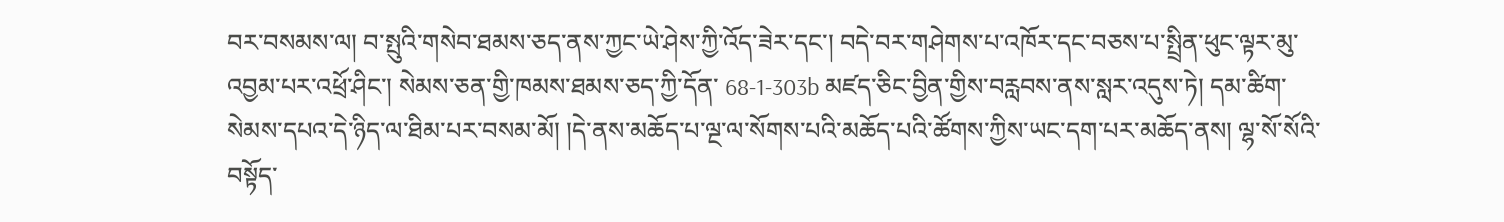བར་བསམས་ལ། བ་སྤུའི་གསེབ་ཐམས་ཅད་ནས་ཀྱང་ཡེ་ཤེས་ཀྱི་འོད་ཟེར་དང་། བདེ་བར་གཤེགས་པ་འཁོར་དང་བཅས་པ་སྤྲིན་ཕུང་ལྟར་མུ་འབྱམ་པར་འཕྲོ་ཤིང་། སེམས་ཅན་གྱི་ཁམས་ཐམས་ཅད་ཀྱི་དོན་ 68-1-303b མཛད་ཅིང་བྱིན་གྱིས་བརླབས་ནས་སླར་འདུས་ཏེ། དམ་ཚིག་སེམས་དཔའ་དེ་ཉིད་ལ་ཐིམ་པར་བསམ་མོ། །དེ་ནས་མཆོད་པ་ལྔ་ལ་སོགས་པའི་མཆོད་པའི་ཚོགས་ཀྱིས་ཡང་དག་པར་མཆོད་ནས། ལྷ་སོ་སོའི་བསྟོད་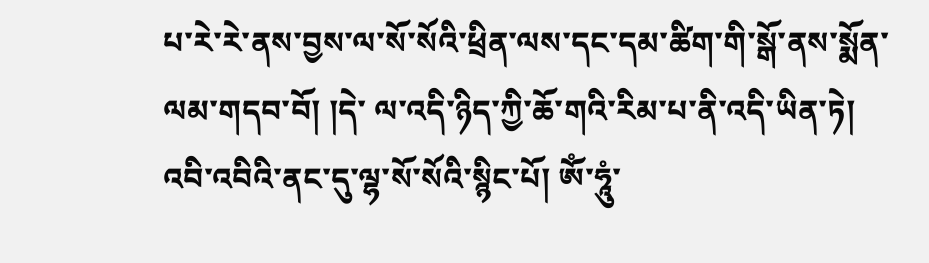པ་རེ་རེ་ནས་བྱས་ལ་སོ་སོའི་ཕྲིན་ལས་དང་དམ་ཚིག་གི་སྒོ་ནས་སྨོན་ལམ་གདབ་བོ། །དེ་ ལ་འདི་ཉིད་ཀྱི་ཆོ་གའི་རིམ་པ་ནི་འདི་ཡིན་ཏེ། འབི་འབིའི་ནང་དུ་ལྷ་སོ་སོའི་སྙིང་པོ། ཨོཾ་ཧཱུཾ་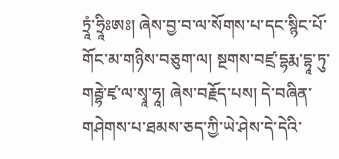ཏྲཱཾ་ཧྲཱིཿཨཿ། ཞེས་བྱ་བ་ལ་སོགས་པ་དང་སྙིང་པོ་གོང་མ་གཉིས་བཅུག་ལ། སྔགས་བཛྲ་དྷརྨ་དྷཱ་ཏུ་གརྦྷེ་ཛྭ་ལ་སྭཱ་ཧཱ། ཞེས་བརྗོད་པས། དེ་བཞིན་གཤེགས་པ་ཐམས་ཅད་ཀྱི་ཡེ་ཤེས་དེ་དེའི་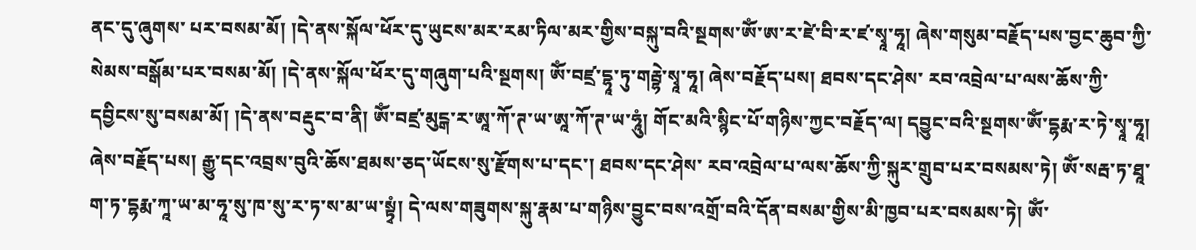ནང་དུ་ཞུགས་ པར་བསམ་མོ། །དེ་ནས་སྐོལ་ཕོར་དུ་ཡུངས་མར་རམ་ཏིལ་མར་གྱིས་བསྐུ་བའི་སྔགས་ཨོཾ་ཨ་ར་ཛེ་བི་ར་ཛ་སྭཱ་ཧཱ། ཞེས་གསུམ་བརྗོད་པས་བྱང་ཆུབ་ཀྱི་སེམས་བསྒོམ་པར་བསམ་མོ། །དེ་ནས་སྐོལ་ཕོར་དུ་གཞུག་པའི་སྔགས། ཨོཾ་བཛྲ་དྷཱ་ཏུ་གརྦྷེ་སྭཱ་ཧཱ། ཞེས་བརྗོད་པས། ཐབས་དང་ཤེས་ རབ་འབྲེལ་པ་ལས་ཆོས་ཀྱི་དབྱིངས་སུ་བསམ་མོ། །དེ་ནས་བརྡུང་བ་ནི། ཨོཾ་བཛྲ་མུངྒ་ར་ཨཱ་ཀོ་ཊ་ཡ་ཨཱ་ཀོ་ཊ་ཡ་ཧཱུཾ། གོང་མའི་སྙིང་པོ་གཉིས་ཀྱང་བརྗོད་ལ། དབྱུང་བའི་སྔགས་ཨོཾ་དྷརྨ་ར་ཏེ་སྭཱ་ཧཱ། ཞེས་བརྗོད་པས། རྒྱུ་དང་འབྲས་བུའི་ཆོས་ཐམས་ཅད་ཡོངས་སུ་རྫོགས་པ་དང་། ཐབས་དང་ཤེས་ རབ་འབྲེལ་པ་ལས་ཆོས་ཀྱི་སྐུར་གྲུབ་པར་བསམས་ཏེ། ཨོཾ་སརྦ་ཏ་ཐཱ་ག་ཏ་དྷརྨ་ཀཱ་ཡ་མ་ཧཱ་སུ་ཁ་སུ་ར་ཏ་ས་མ་ཡ་སྟྭཾ། དེ་ལས་གཟུགས་སྐུ་རྣམ་པ་གཉིས་བྱུང་བས་འགྲོ་བའི་དོན་བསམ་གྱིས་མི་ཁྱབ་པར་བསམས་ཏེ། ཨོཾ་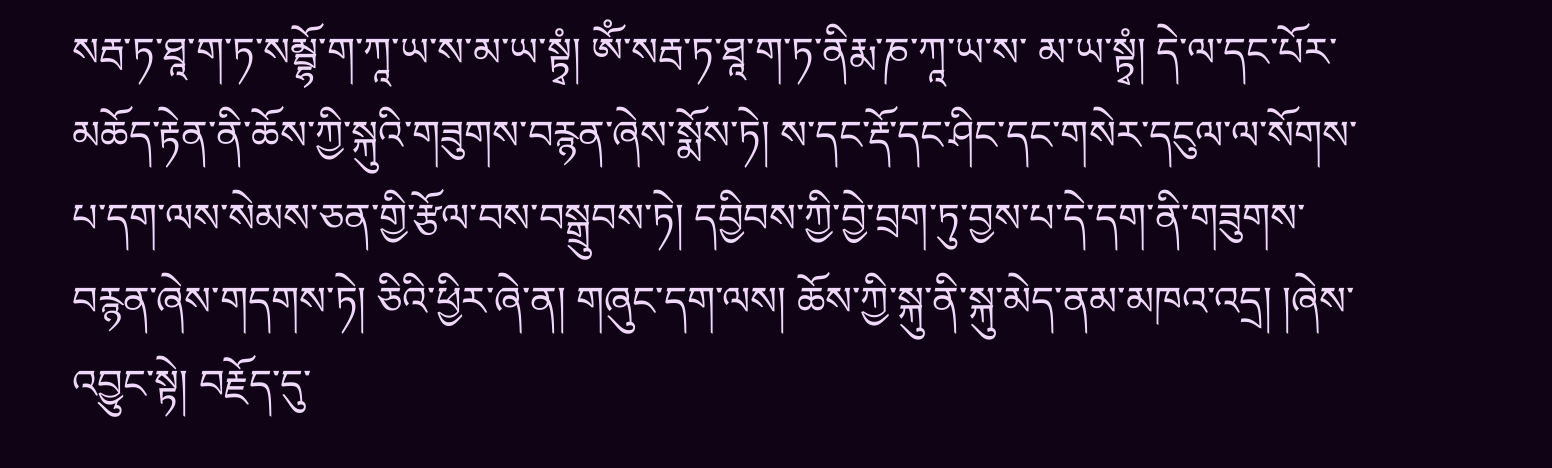སརྦ་ཏ་ཐཱ་ག་ཏ་སམྦྷོ་ག་ཀཱ་ཡ་ས་མ་ཡ་སྟྭཾ། ཨོཾ་སརྦ་ཏ་ཐཱ་ག་ཏ་ནིརྨ་ཎ་ཀཱ་ཡ་ས་ མ་ཡ་སྟྭཾ། དེ་ལ་དང་པོར་མཆོད་རྟེན་ནི་ཆོས་ཀྱི་སྐུའི་གཟུགས་བརྙན་ཞེས་སྨོས་ཏེ། ས་དང་རྡོ་དང་ཤིང་དང་གསེར་དངུལ་ལ་སོགས་པ་དག་ལས་སེམས་ཅན་གྱི་རྩོལ་བས་བསྒྲུབས་ཏེ། དབྱིབས་ཀྱི་བྱེ་བྲག་ཏུ་བྱས་པ་དེ་དག་ནི་གཟུགས་བརྙན་ཞེས་གདགས་ཏེ། ཅིའི་ཕྱིར་ཞེ་ན། གཞུང་དག་ལས། ཆོས་ཀྱི་སྐུ་ནི་སྐུ་མེད་ནམ་མཁའ་འདྲ། །ཞེས་འབྱུང་སྟེ། བརྗོད་དུ་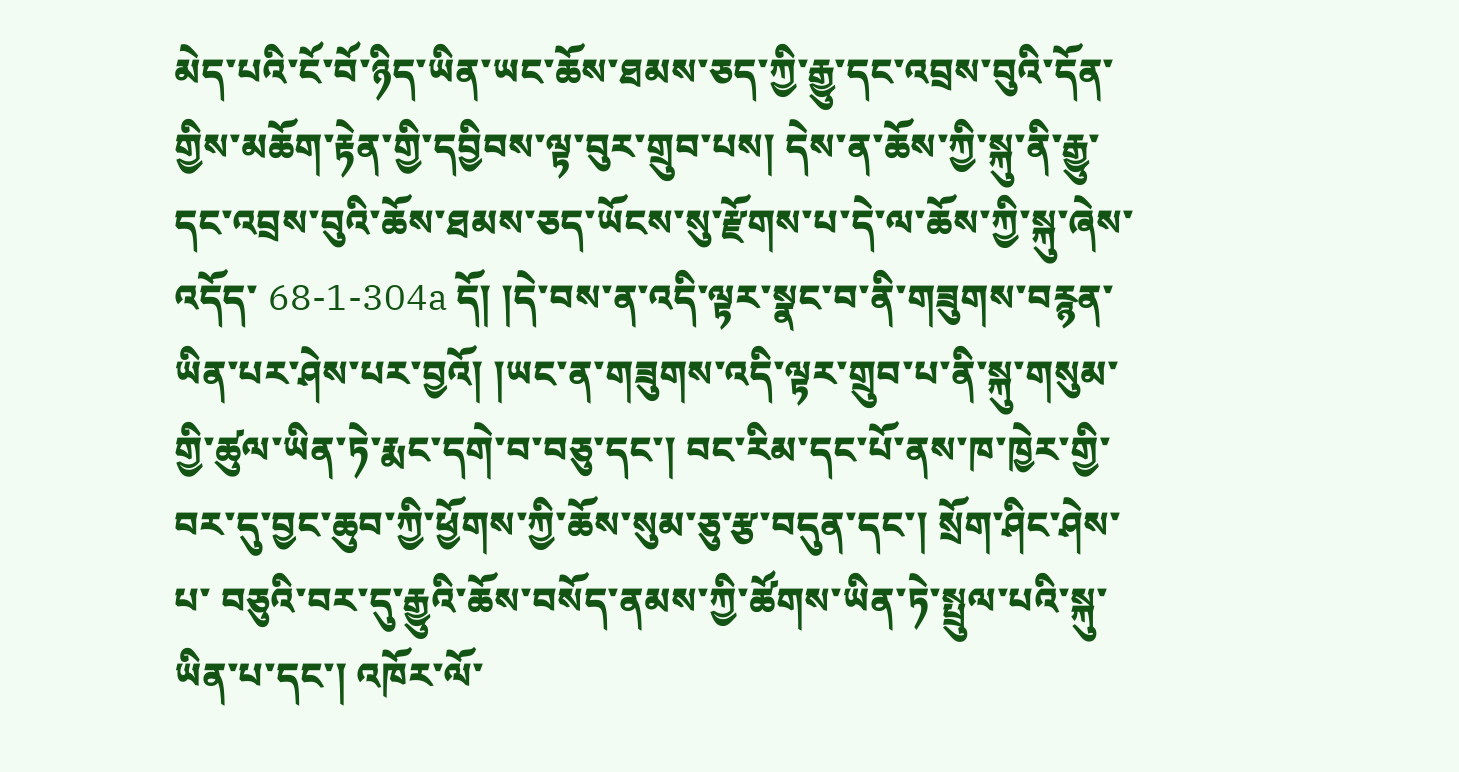མེད་པའི་ངོ་བོ་ཉིད་ཡིན་ཡང་ཆོས་ཐམས་ཅད་ཀྱི་རྒྱུ་དང་འབྲས་བུའི་དོན་གྱིས་མཆོག་རྟེན་གྱི་དབྱིབས་ལྟ་བུར་གྲུབ་པས། དེས་ན་ཆོས་ཀྱི་སྐུ་ནི་རྒྱུ་དང་འབྲས་བུའི་ཆོས་ཐམས་ཅད་ཡོངས་སུ་རྫོགས་པ་དེ་ལ་ཆོས་ཀྱི་སྐུ་ཞེས་འདོད་ 68-1-304a དོ། །དེ་བས་ན་འདི་ལྟར་སྣང་བ་ནི་གཟུགས་བརྙན་ཡིན་པར་ཤེས་པར་བྱའོ། །ཡང་ན་གཟུགས་འདི་ལྟར་གྲུབ་པ་ནི་སྐུ་གསུམ་གྱི་ཚུལ་ཡིན་ཏེ་རྨང་དགེ་བ་བཅུ་དང་། བང་རིམ་དང་པོ་ནས་ཁ་ཁྱེར་གྱི་བར་དུ་བྱང་ཆུབ་ཀྱི་ཕྱོགས་ཀྱི་ཆོས་སུམ་ཅུ་རྩ་བདུན་དང་། སྲོག་ཤིང་ཤེས་པ་ བཅུའི་བར་དུ་རྒྱུའི་ཆོས་བསོད་ནམས་ཀྱི་ཚོགས་ཡིན་ཏེ་སྤྲུལ་པའི་སྐུ་ཡིན་པ་དང་། འཁོར་ལོ་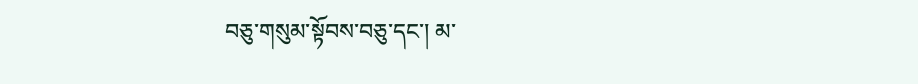བཅུ་གསུམ་སྟོབས་བཅུ་དང་། མ་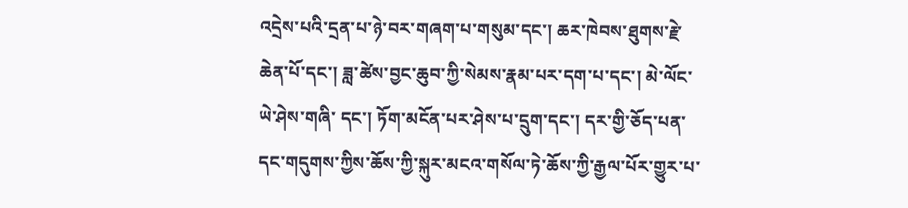འདྲེས་པའི་དྲན་པ་ཉེ་བར་གཞག་པ་གསུམ་དང་། ཆར་ཁེབས་ཐུགས་རྗེ་ཆེན་པོ་དང་། ཟླ་ཚེས་བྱང་ཆུབ་ཀྱི་སེམས་རྣམ་པར་དག་པ་དང་། མེ་ལོང་ཡེ་ཤེས་གཞི་ དང་། ཏོག་མངོན་པར་ཤེས་པ་དྲུག་དང་། དར་གྱི་ཅོད་པན་དང་གདུགས་ཀྱིས་ཆོས་ཀྱི་སྐུར་མངའ་གསོལ་ཏེ་ཆོས་ཀྱི་རྒྱལ་པོར་གྱུར་པ་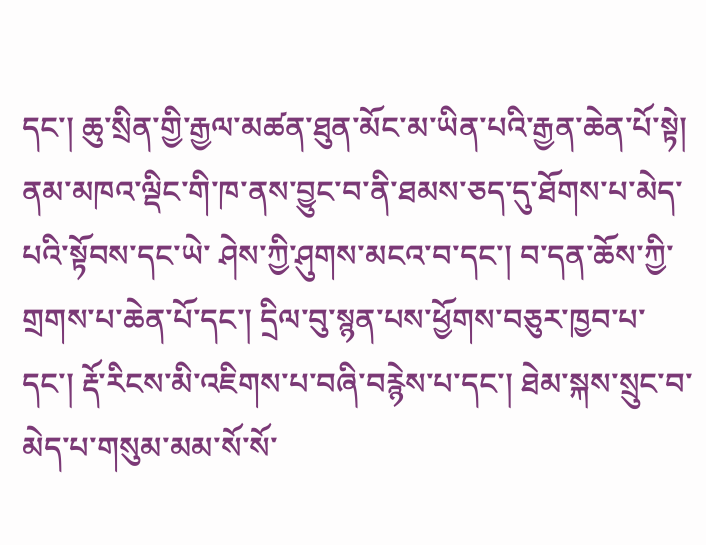དང་། ཆུ་སྲིན་གྱི་རྒྱལ་མཚན་ཐུན་མོང་མ་ཡིན་པའི་རྒྱན་ཆེན་པོ་སྟེ། ནམ་མཁའ་ལྡིང་གི་ཁ་ནས་བྱུང་བ་ནི་ཐམས་ཅད་དུ་ཐོགས་པ་མེད་པའི་སྟོབས་དང་ཡེ་ ཤེས་ཀྱི་ཤུགས་མངའ་བ་དང་། བ་དན་ཆོས་ཀྱི་གྲགས་པ་ཆེན་པོ་དང་། དྲིལ་བུ་སྙན་པས་ཕྱོགས་བཅུར་ཁྱབ་པ་དང་། རྡོ་རིངས་མི་འཇིགས་པ་བཞི་བརྙེས་པ་དང་། ཐེམ་སྐས་སྲུང་བ་མེད་པ་གསུམ་མམ་སོ་སོ་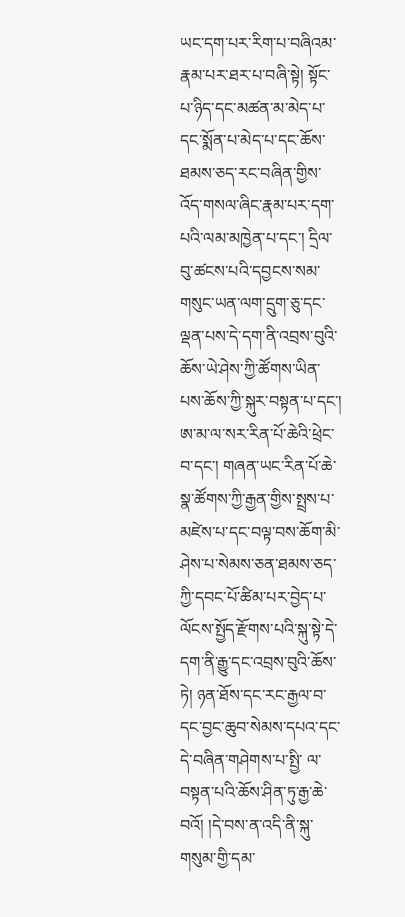ཡང་དག་པར་རིག་པ་བཞིའམ་རྣམ་པར་ཐར་པ་བཞི་སྟེ། སྟོང་པ་ཉིད་དང་མཚན་མ་མེད་པ་ དང་སྨོན་པ་མེད་པ་དང་ཆོས་ཐམས་ཅད་རང་བཞིན་གྱིས་འོད་གསལ་ཞིང་རྣམ་པར་དག་པའི་ལམ་མཁྱེན་པ་དང་། དྲིལ་བུ་ཚངས་པའི་དབྱངས་སམ་གསུང་ཡན་ལག་དྲུག་ཅུ་དང་ལྡན་པས་དེ་དག་ནི་འབྲས་བུའི་ཆོས་ཡེ་ཤེས་ཀྱི་ཚོགས་ཡིན་པས་ཆོས་ཀྱི་སྐུར་བསྟན་པ་དང་། ཨ་མ་ལ་སར་རིན་པོ་ཆེའི་ཕྲེང་ བ་དང་། གཞན་ཡང་རིན་པོ་ཆེ་སྣ་ཚོགས་ཀྱི་རྒྱན་གྱིས་སྤྲས་པ་མཛེས་པ་དང་བལྟ་བས་ཆོག་མི་ཤེས་པ་སེམས་ཅན་ཐམས་ཅད་ཀྱི་དབང་པོ་ཚིམ་པར་བྱེད་པ་ལོངས་སྤྱོད་རྫོགས་པའི་སྐུ་སྟེ་དེ་དག་ནི་རྒྱུ་དང་འབྲས་བུའི་ཆོས་ཏེ། ཉན་ཐོས་དང་རང་རྒྱལ་བ་དང་བྱང་ཆུབ་སེམས་དཔའ་དང་དེ་བཞིན་གཤེགས་པ་སྤྱི་ ལ་བསྟན་པའི་ཆོས་ཤིན་ཏུ་རྒྱ་ཆེ་བའོ། །དེ་བས་ན་འདི་ནི་སྐུ་གསུམ་གྱི་དམ་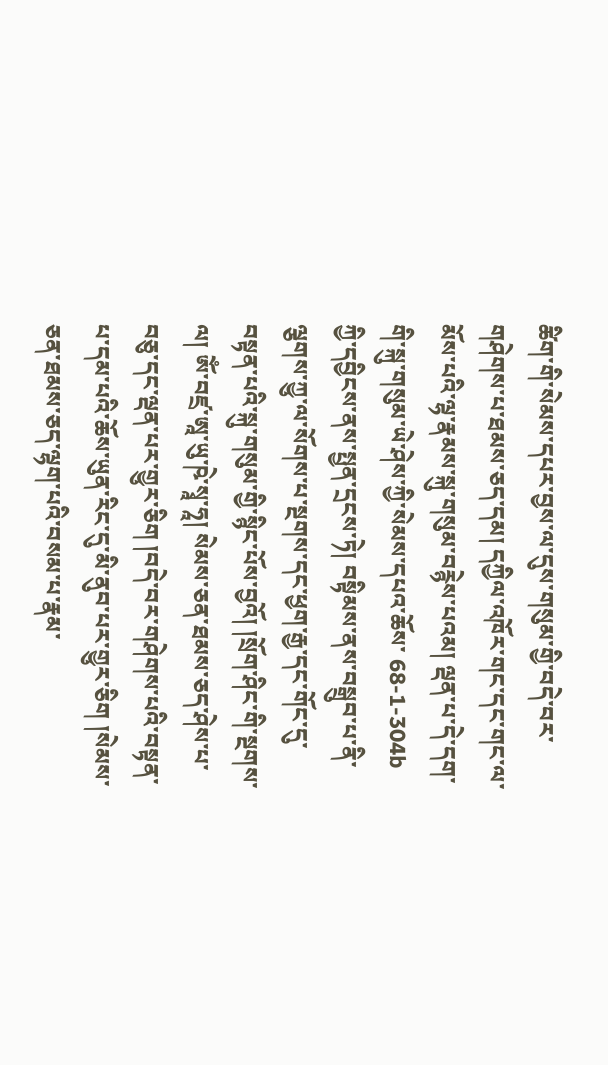ཚིག་གི་སེམས་དཔར་བྱས་ལ་དུས་གསུམ་གྱི་བདེ་བར་གཤེགས་པ་ཐམས་ཅད་དམ། དཀྱིལ་འཁོར་གང་དང་གང་ལ་མོས་པའི་ལྷ་རྣམས་སྐུ་གསུམ་བརྙེས་པའམ། ལྡན་པ་དེ་དག་གི་སྐུ་གསུམ་ཡེ་ཤེས་ཀྱི་སེམས་དཔའ་ཆོས་ 68-1-304b ཀྱི་དབྱིངས་ནས་སྤྱན་དྲངས་ཏེ། བསྟིམས་ནས་བསྒྲུབ་པ་ནི་ལྕགས་ཀྱུ་ལ་སོགས་པ་སྔགས་དང་ཕྱག་རྒྱ་དང་གོང་དུ་བསྟན་པའི་སྐུ་གསུམ་གྱི་སྙིང་པོས་བྱའོ། །སྲོག་ཤིང་གི་སྔགས་ལ། ཨོཾ་བཛྲ་ཨཱ་ཡུ་ཥེ་སྭཱ་ཧཱ། སེམས་ཅན་ཐམས་ཅད་ཤེས་པ་བཅུ་དང་ལྡན་པར་གྱུར་ཅིག །བདེ་བར་གཤེགས་པའི་བསྟན་ པ་དམ་པའི་ཆོས་ཡུན་རིང་དུ་མི་ནུབ་པར་གྱུར་ཅིག །སེམས་ཅན་ཐམས་ཅད་ལྷག་པའི་བསམ་པ་རྣམ་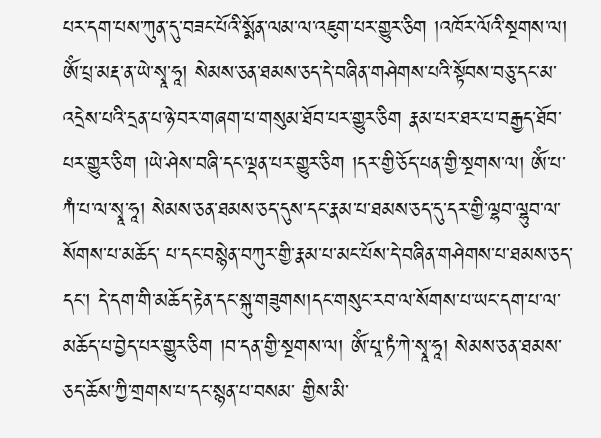པར་དག་པས་ཀུན་དུ་བཟང་པོའི་སྨོན་ལམ་ལ་འཇུག་པར་གྱུར་ཅིག །འཁོར་ལོའི་སྔགས་ལ། ཨོཾ་པྲ་མརྡ་ན་ཡེ་སྭཱ་ཧཱ། སེམས་ཅན་ཐམས་ཅད་དེ་བཞིན་གཤེགས་པའི་སྟོབས་བཅུ་དང་མ་ འདྲེས་པའི་དྲན་པ་ཉེ་བར་གཞག་པ་གསུམ་ཐོབ་པར་གྱུར་ཅིག རྣམ་པར་ཐར་པ་བརྒྱད་ཐོབ་པར་གྱུར་ཅིག །ཡེ་ཤེས་བཞི་དང་ལྡན་པར་གྱུར་ཅིག །དར་གྱི་ཅོད་པན་གྱི་སྔགས་ལ། ཨོཾ་པ་ཀཾ་པ་ལ་སྭཱ་ཧཱ། སེམས་ཅན་ཐམས་ཅད་དུས་དང་རྣམ་པ་ཐམས་ཅད་དུ་དར་གྱི་ལྷབ་ལྷུབ་ལ་སོགས་པ་མཆོད་ པ་དང་བསྙེན་བཀུར་གྱི་རྣམ་པ་མང་པོས་དེ་བཞིན་གཤེགས་པ་ཐམས་ཅད་དང་། དེ་དག་གི་མཆོད་རྟེན་དང་སྐུ་གཟུགས།དང་གསུང་རབ་ལ་སོགས་པ་ཡང་དག་པ་ལ་མཆོད་པ་བྱེད་པར་གྱུར་ཅིག །བ་དན་གྱི་སྔགས་ལ། ཨོཾ་པཱ་ཏཾ་ཀེ་སྭཱ་ཧཱ། སེམས་ཅན་ཐམས་ཅད་ཆོས་ཀྱི་གྲགས་པ་དང་སྙན་པ་བསམ་ གྱིས་མི་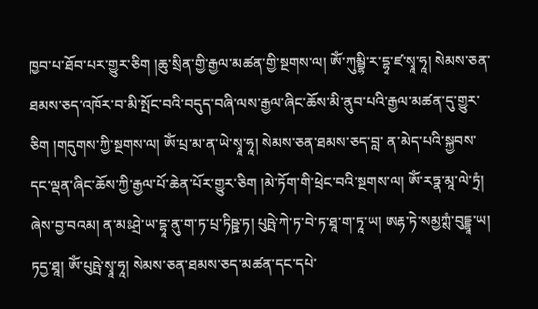ཁྱབ་པ་ཐོབ་པར་གྱུར་ཅིག །ཆུ་སྲིན་གྱི་རྒྱལ་མཚན་གྱི་སྔགས་ལ། ཨོཾ་ཀུམྦྷི་ར་དྷྭ་ཛ་སྭཱ་ཧཱ། སེམས་ཅན་ཐམས་ཅད་འཁོར་བ་མི་སྤོང་བའི་བདུད་བཞི་ལས་རྒྱལ་ཞིང་ཆོས་མི་ནུབ་པའི་རྒྱལ་མཚན་དུ་གྱུར་ཅིག །གདུགས་ཀྱི་སྔགས་ལ། ཨོཾ་པྲ་མ་ན་ཡེ་སྭཱ་ཧཱ། སེམས་ཅན་ཐམས་ཅད་བླ་ ན་མེད་པའི་སྐྱབས་དང་ལྡན་ཞིང་ཆོས་ཀྱི་རྒྱལ་པོ་ཆེན་པོར་གྱུར་ཅིག །མེ་ཏོག་གི་ཕྲེང་བའི་སྔགས་ལ། ཨོཾ་རཏྣ་མཱ་ལེ་ཏྲཾ། ཞེས་བྱ་བའམ། ན་མཿཤྲེ་ཡ་དྷཱ་ནུ་ག་ཏ་པྲ་ཏིཥྛ་ཏ། པུཥྤེ་ཀེ་ཏ་བེ་ཏ་ཐཱ་ག་ཏཱ་ཡ། ཨརྷ་ཏེ་སམྱཀྶཾ་བུདྡྷཱ་ཡ། ཏདྱ་ཐཱ། ཨོཾ་པུཥྤེ་སྭཱ་ཧཱ། སེམས་ཅན་ཐམས་ཅད་མཚན་དང་དཔེ་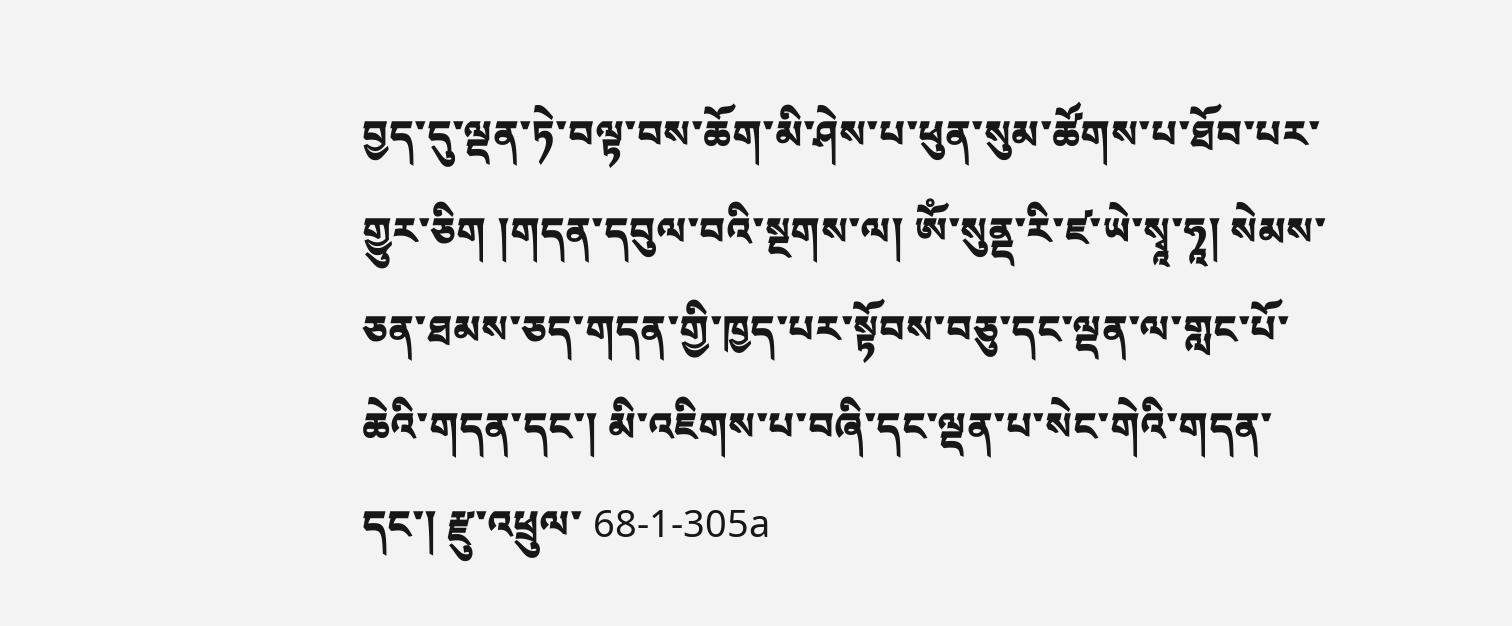བྱད་དུ་ལྡན་ཏེ་བལྟ་བས་ཆོག་མི་ཤེས་པ་ཕུན་སུམ་ཚོགས་པ་ཐོབ་པར་གྱུར་ཅིག །གདན་དབུལ་བའི་སྔགས་ལ། ཨོཾ་སུནྡ་རི་ཛ་ཡེ་སྭཱ་ཧཱ། སེམས་ཅན་ཐམས་ཅད་གདན་གྱི་ཁྱད་པར་སྟོབས་བཅུ་དང་ལྡན་ལ་གླང་པོ་ཆེའི་གདན་དང་། མི་འཇིགས་པ་བཞི་དང་ལྡན་པ་སེང་གེའི་གདན་དང་། རྫུ་འཕྲུལ་ 68-1-305a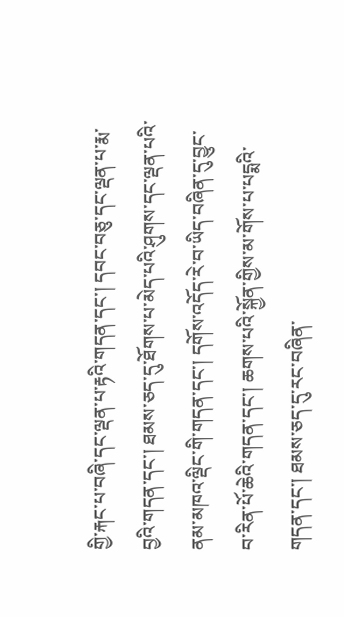གྱི་རྐང་པ་བཞི་དང་ལྡན་པ་རྟའི་གདན་དང་། དབང་བཅུ་དང་ལྡན་པ་རྨ་བྱའི་གདན་དང་། ཐམས་ཅད་དུ་ཐོགས་པ་མེད་པའི་ཤུགས་དང་ལྡན་པའི་ནམ་མཁའ་ལྡིང་གི་གདན་དང་། དགོས་འདོད་རེ་བ་ཡིད་བཞིན་དུ་བྱུང་བ་རིན་པོ་ཆེའི་གདན་དང་། ཆགས་པའི་སྐྱོན་གྱིས་མ་གོས་པ་པདྨའི་ གདན་དང་། ཐམས་ཅད་དུ་རང་བཞིན་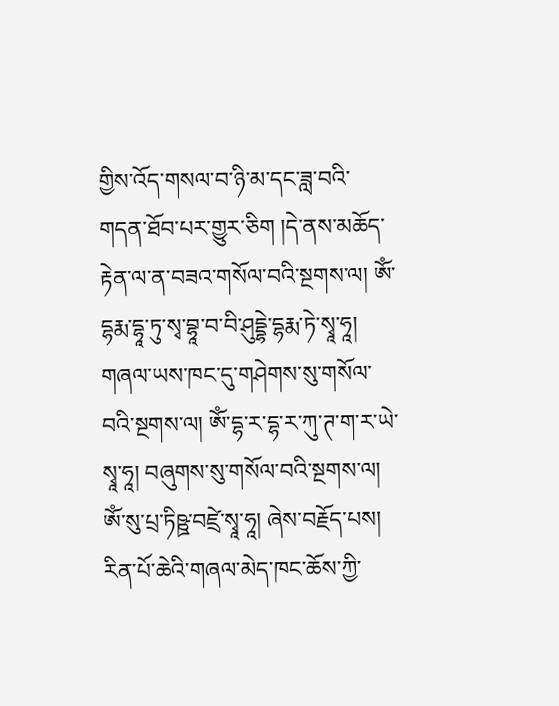གྱིས་འོད་གསལ་བ་ཉི་མ་དང་ཟླ་བའི་གདན་ཐོབ་པར་གྱུར་ཅིག །དེ་ནས་མཆོད་རྟེན་ལ་ན་བཟའ་གསོལ་བའི་སྔགས་ལ། ཨོཾ་དྷརྨ་དྷཱ་ཏུ་སྭ་བྷཱ་བ་བི་ཤུདྡྷེ་དྷརྨ་ཏེ་སྭཱ་ཧཱ། གཞལ་ཡས་ཁང་དུ་གཤེགས་སུ་གསོལ་བའི་སྔགས་ལ། ཨོཾ་དྷ་ར་དྷ་ར་ཀུ་ཊ་ག་ར་ཡེ་ སྭཱ་ཧཱ། བཞུགས་སུ་གསོལ་བའི་སྔགས་ལ། ཨོཾ་སུ་པྲ་ཏིཥྛ་བཛྲེ་སྭཱ་ཧཱ། ཞེས་བརྗོད་པས། རིན་པོ་ཆེའི་གཞལ་མེད་ཁང་ཆོས་ཀྱི་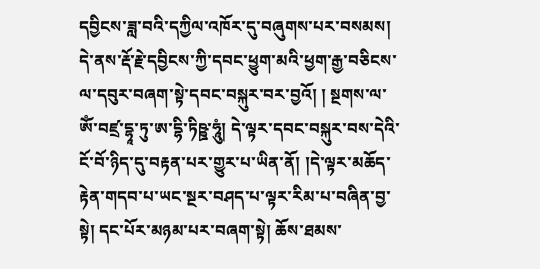དབྱིངས་ཟླ་བའི་དཀྱིལ་འཁོར་དུ་བཞུགས་པར་བསམས། དེ་ནས་རྡོ་རྗེ་དབྱིངས་ཀྱི་དབང་ཕྱུག་མའི་ཕྱག་རྒྱ་བཅིངས་ལ་དབུར་བཞག་སྟེ་དབང་བསྐུར་བར་བྱའོ། ། སྔགས་ལ་ཨོཾ་བཛྲ་དྷཱ་ཏུ་ཨ་དྷི་ཏིཥྛ་ཧཱུཾ། དེ་ལྟར་དབང་བསྐུར་བས་དེའི་ངོ་བོ་ཉིད་དུ་བརྟན་པར་གྱུར་པ་ཡིན་ནོ། །དེ་ལྟར་མཆོད་རྟེན་གདབ་པ་ཡང་སྔར་བཤད་པ་ལྟར་རིམ་པ་བཞིན་བྱ་སྟེ། དང་པོར་མཉམ་པར་བཞག་སྟེ། ཆོས་ཐམས་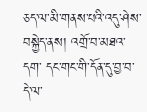ཅད་ལ་མི་གནས་པའི་འདུ་ཤེས་བསྐྱེད་ནས། འགྲོ་བ་མཐའ་དག་ དང་གང་གི་དོན་དུ་བྱ་བ་དེ་ལ་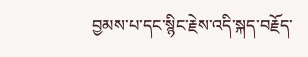བྱམས་པ་དང་སྙིང་རྗེས་འདི་སྐད་བརྗོད་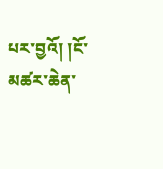པར་བྱའོ། །ངོ་མཚར་ཆེན་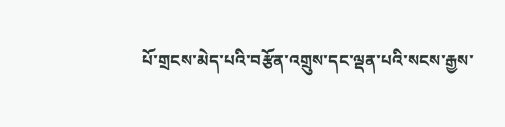པོ་གྲངས་མེད་པའི་བརྩོན་འགྲུས་དང་ལྡན་པའི་སངས་རྒྱས་